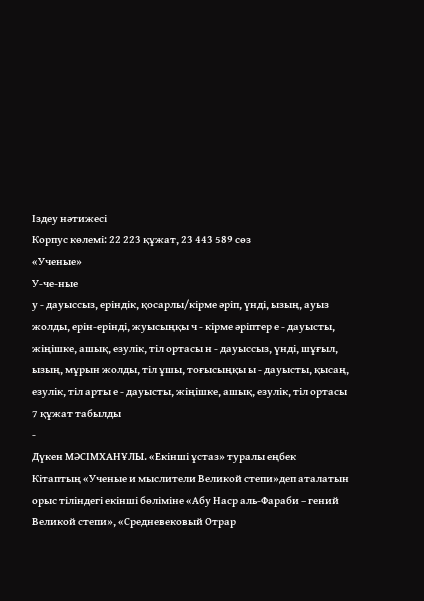Іздеу нәтижесі
Корпус көлемі: 22 223 құжат, 23 443 589 сөз
«Ученые»
У-че-ные
у - дауыссыз, еріндік, қосарлы/кірме әріп, үнді, ызың, ауыз жолды, ерін-ерінді, жуысыңқы ч - кірме әріптер е - дауысты, жіңішке, ашық, езулік, тіл ортасы н - дауыссыз, үнді, шұғыл, ызың, мұрын жолды, тіл ұшы, тоғысыңқы ы - дауысты, қысаң, езулік, тіл арты е - дауысты, жіңішке, ашық, езулік, тіл ортасы
7 құжат табылды
-
Дүкен МӘСІМХАНҰЛЫ. «Екінші ұстаз» туралы еңбек
Кітаптың «Ученые и мыслители Великой степи»деп аталатын орыс тіліндегі екінші бөліміне «Абу Наср аль-Фараби – гений Великой степи», «Средневековый Отрар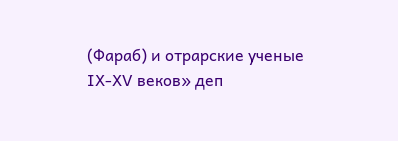(Фараб) и отрарские ученые ІХ-ХV веков» деп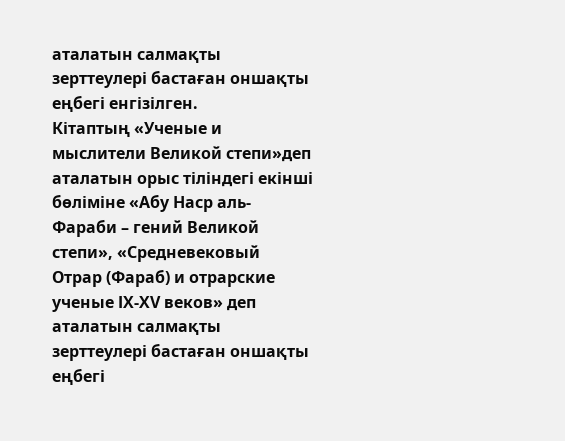аталатын салмақты зерттеулері бастаған оншақты еңбегі енгізілген.
Кітаптың «Ученые и мыслители Великой степи»деп аталатын орыс тіліндегі екінші бөліміне «Абу Наср аль-Фараби – гений Великой степи», «Средневековый Отрар (Фараб) и отрарские ученые ІХ-ХV веков» деп аталатын салмақты зерттеулері бастаған оншақты еңбегі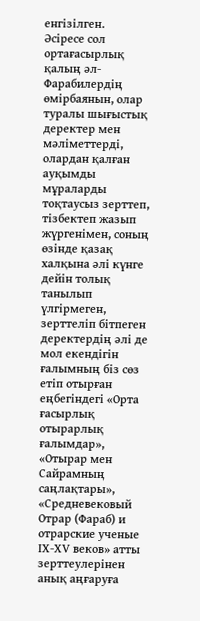енгізілген.
Әсіресе сол ортағасырлық қалың әл-Фарабилердің өмірбаянын, олар туралы шығыстық деректер мен мәліметтерді, олардан қалған ауқымды мұраларды тоқтаусыз зерттеп, тізбектеп жазып жүргенімен, соның өзінде қазақ халқына әлі күнге дейін толық танылып үлгірмеген, зерттеліп бітпеген деректердің әлі де мол екендігін ғалымның біз сөз етіп отырған еңбегіндегі «Орта ғасырлық отырарлық ғалымдар», «Отырар мен Сайрамның саңлақтары», «Средневековый Отрар (Фараб) и отрарские ученые ІХ-ХV веков» атты зерттеулерінен анық аңғаруға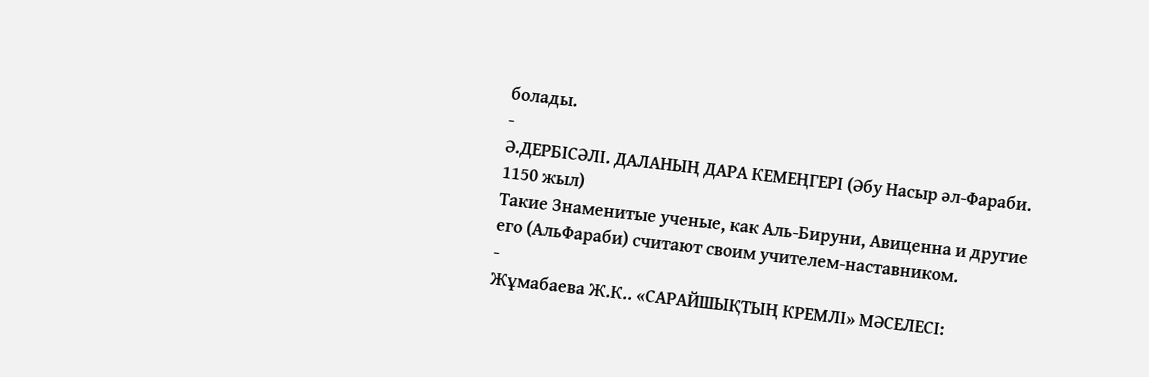болады.
-
Ә.ДЕРБІСӘЛІ. ДАЛАНЫҢ ДАРА КЕМЕҢГЕРІ (Әбу Насыр әл-Фараби. 1150 жыл)
Такие Знаменитые ученые, как Аль-Бируни, Авиценна и другие его (АльФараби) считают своим учителем-наставником.
-
Жұмабаева Ж.К.. «САРАЙШЫҚТЫҢ КРЕМЛІ» МӘСЕЛЕСІ: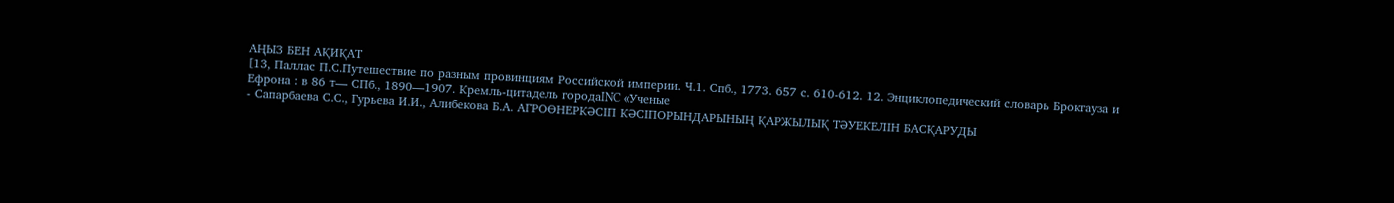АҢЫЗ БЕН АҚИҚАТ
[13, Паллас П.С.Путешествие по разным провинциям Российской империи. Ч.1. Спб., 1773. 657 с. 610-612. 12. Энциклопедический словарь Брокгауза и Ефрона : в 86 т— СПб., 1890—1907. Кремль-цитадель городаINC «Ученые
- Сапарбаева С.С., Гурьева И.И., Алибекова Б.А. АГРОӨНЕРКӘСІП КӘСІПОРЫНДАРЫНЫҢ ҚАРЖЫЛЫҚ ТӘУЕКЕЛІН БАСҚАРУДЫ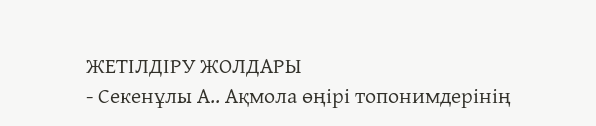ЖЕТІЛДІРУ ЖОЛДАРЫ
- Секенұлы А.. Ақмола өңірі топонимдерінің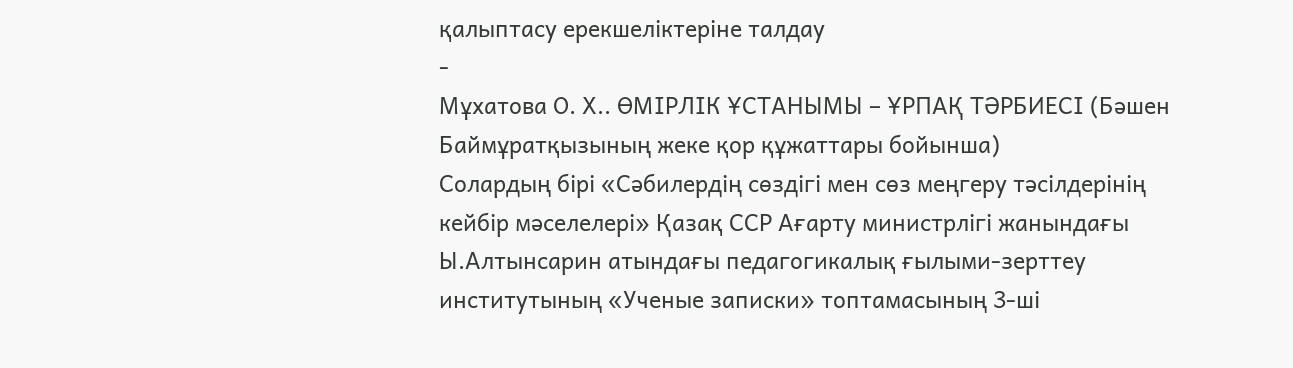қалыптасу ерекшеліктеріне талдау
-
Мұхатова О. Х.. ӨМІРЛІК ҰСТАНЫМЫ – ҰРПАҚ ТӘРБИЕСІ (Бәшен Баймұратқызының жеке қор құжаттары бойынша)
Солардың бірі «Сәбилердің сөздігі мен сөз меңгеру тәсілдерінің кейбір мәселелері» Қазақ ССР Ағарту министрлігі жанындағы Ы.Алтынсарин атындағы педагогикалық ғылыми-зерттеу институтының «Ученые записки» топтамасының 3-ші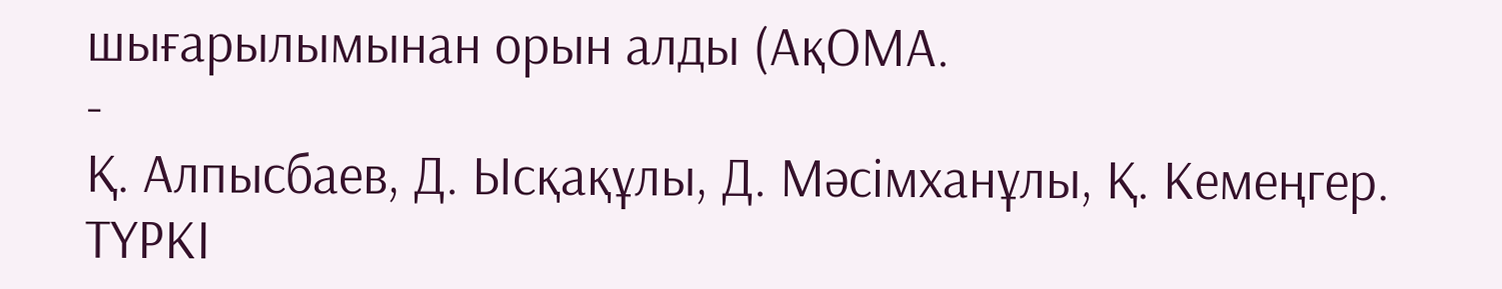шығарылымынан орын алды (АқОМА.
-
Қ. Алпысбаев, Д. Ысқақұлы, Д. Мәсімханұлы, Қ. Кемеңгер. ТҮРКІ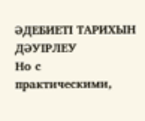ӘДЕБИЕТІ ТАРИХЫН ДӘУІРЛЕУ
Но с практическими,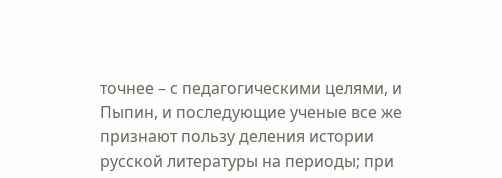точнее – с педагогическими целями, и Пыпин, и последующие ученые все же признают пользу деления истории русской литературы на периоды; при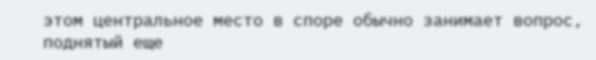этом центральное место в споре обычно занимает вопрос, поднятый еще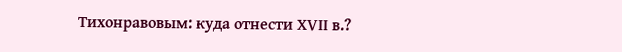Тихонравовым: куда отнести ХVІІ в.?